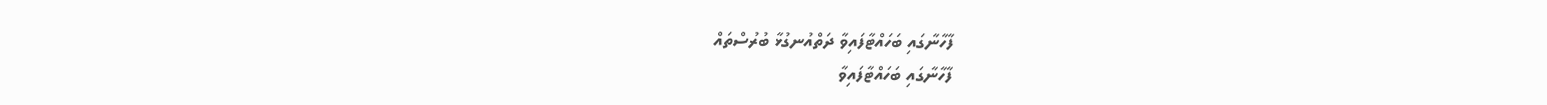ފާހާނާގައި ބަހައްޓާފައިވާ ދަތްއުނގުޅާ ބުރުސްތައް
ފާހާނާގައި ބަހައްޓާފައިވާ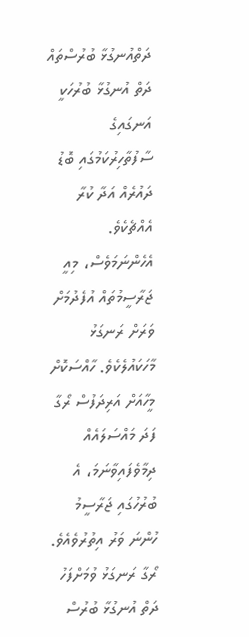ދަތްއުނގުޅާ ބުރުސްތައް
ދަތް އުނގުޅާ ބުރުހަކީ އަނގައިގެ ސާފުތާހިރުކަމުގައި ބޮޑު ދައުރެއް އަދާ ކުރާ އެއްޗެކެވެ. އެހެންނަމަވެސް، މިއީ ޖަރާސީމުތައް އުފެދުމަށް ވަރަށް ރަނގަޅު މާހަކައުލެކެވެ. ހާއްސަކޮށް މީހާއަށް އަރިދަފުސް ރޯގާ ފަދަ މައްސަލައެއް ދިމާވެފައިވާނަމަ، އެ ބުރުހުގައި ޖަރާސީމު ހުންނަ ވަރު އިތުރުވެއެވެ.
ރޯގާ ރަނގަޅު ވުމަށްފަހު ދަތް އުނގުޅާ ބުރުސް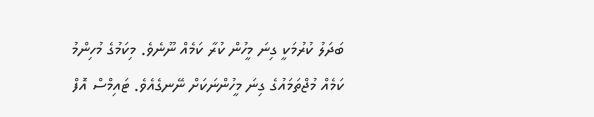ބަދަލު ކުރުމަކީ ގިނަ މީހުން ކުރާ ކަމެއް ނޫނެވެ. މިކަމުގެ މުހިންމު ކަމެއް މުޖްތަމައުގެ ގިނަ މީހުންނަކަށް ނޭނގެއެވެ. ޓައިމްސް އޮފް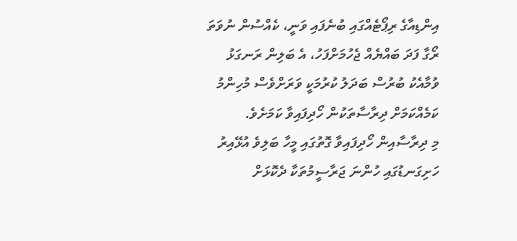އިންޑިއާގެ ރިޕޯޓެއްގައި ބުނެފައި ވަނީ، ކެއްސުން ނުވަތަ ރޯގާ ފަދަ ބައްޔެއް ޖެހުމަށްފަހު، އެ ބަލިން ރަނގަޅު ވުމާއެކު ބުރުސް ބަދަލު ކުރުމަކީ ވަރަށްވެސް މުހިންމު ކަމެއްކަމަށް ދިރާސާތަކުން ހޯދިފައިވާ ކަމަށެވެ.
މި ދިރާސާއިން ހޯދިފައިވާ ގޮތުގައި މީހާ ބަލިވެ އުޅޭއިރު ހަށިގަނޑުގައި ހުންނަ ޖަރާސީމުތަކާ ދެކޮޅަށް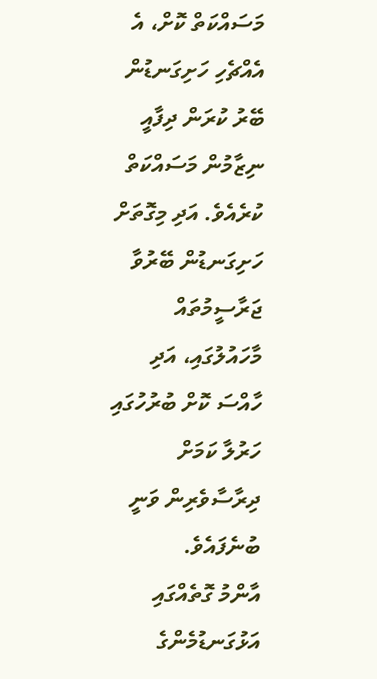މަސައްކަތް ކޮށް، އެ އެއްޗެހި ހަށިގަނޑުން ބޭރު ކުރަން ދިފާއީ ނިޒާމުން މަސައްކަތް ކުރެއެވެ. އަދި މިގޮތަށް ހަށިގަނޑުން ބޭރުވާ ޖަރާސީމުތައް މާހައުލުގައި، އަދި ހާއްސަ ކޮށް ބުރުހުގައި ހަރުލާ ކަމަށް ދިރާސާވެރިން ވަނީ ބުނެފައެވެ.
އާންމު ގޮތެއްގައި އަޅުގަނޑުމެންގެ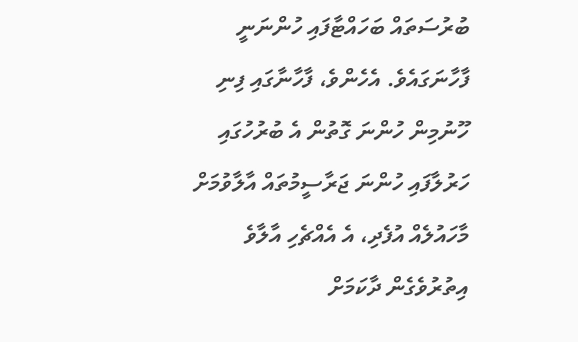ބުރުސަތައް ބަހައްޓާފައި ހުންނަނީ ފާހާނަގައެވެ. އެހެންވެ، ފާހާނާގައި ފިނި ހޫނުމިން ހުންނަ ގޮތުން އެ ބުރުހުގައި ހަރުލާފައި ހުންނަ ޖަރާސީމުތައް އާލާވުމަށް މާހައުލެއް އުފެދި، އެ އެއްޗެހި އާލާވެ އިތުރުވެގެން ދާކަމަށް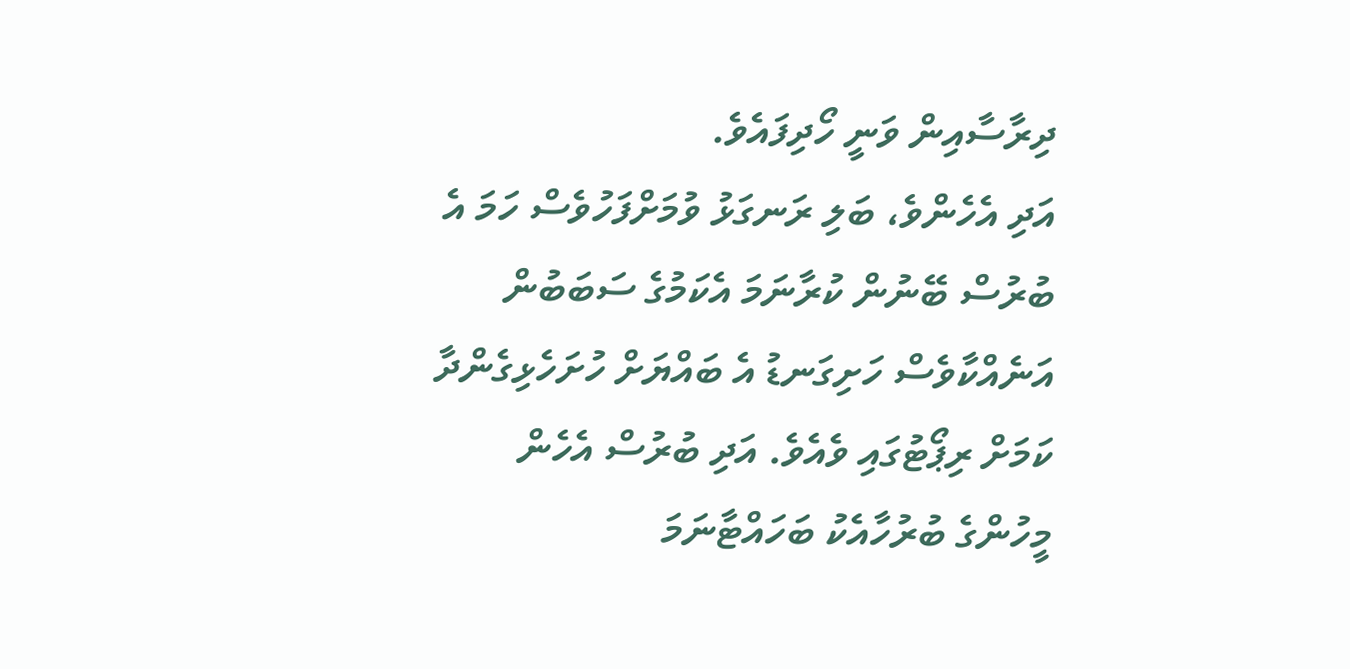ދިރާސާއިން ވަނީ ހޯދިފައެވެ.
އަދި އެހެންވެ، ބަލި ރަނގަޅު ވުމަށްފަހުވެސް ހަމަ އެ ބުރުސް ބޭނުން ކުރާނަމަ އެކަމުގެ ސަބަބުން އަނެއްކާވެސް ހަށިގަނޑު އެ ބައްޔަށް ހުށަހެޅިގެންދާ ކަމަށް ރިޕޯޓުގައި ވެއެވެ. އަދި ބުރުސް އެހެން މީހުންގެ ބުރުހާއެކު ބަހައްޓާނަމަ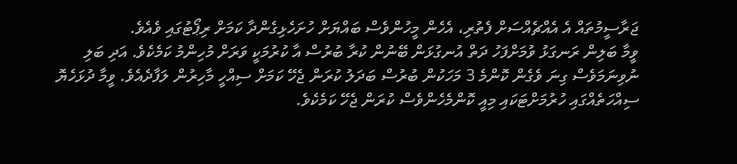ޖަރާސީމުތައް އެ އެއްޗެއްސަށް ފެތުރި، އެހެން މީހުންވެސް ބައްޔަށް ހުށަހެޅިގެންދާ ކަމަށް ރިޕޯޓުގައި ވެއެވެ.
ވީމާ ބަލިން ރަނގަޅު ވުމަށްފަހު ދަތް އުނގުޅަން ބޭނުން ކުރާ ބުރުސް އާ ކުރުމަކީ ވަރަށް މުހިންމު ކަމެކެވެ. އަދި ބަލި ނުވިނަމަވެސް ގިނަ ވެގެން ކޮންމެ 3 މަހަކުން ބުރުސް ބަދަލު ކުރަން ޖެހޭ ކަމަށް ސިއްހީ މާހިރުން ލަފާދެއެވެ. ވީމާ ދުޅަހެޔޮ ސިއްހަތެއްގައި ހުރުމަށްޓަކައި މިއީ ކޮންމެހެންވެސް ކުރަން ޖެހޭ ކަމެކެވެ.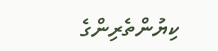ކިޔުންތެރިންގެ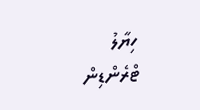ހިޔާލު
ޓްރެންޑިން